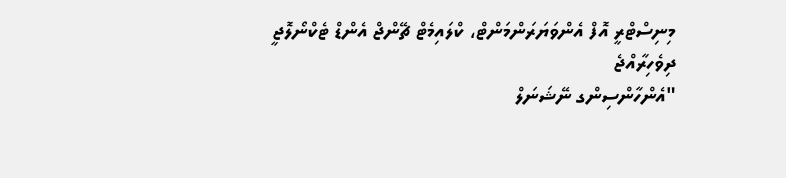މިނިސްޓްރީ އޮފް އެންވަޔަރަންމަންޓް، ކްލައިމެޓް ޗޭންޖް އެންޑް ޓެކްނޯލޮޖީ
ދިވެހިރާއްޖެ
"އެންހާންސިންގ ނޭޝަނަލް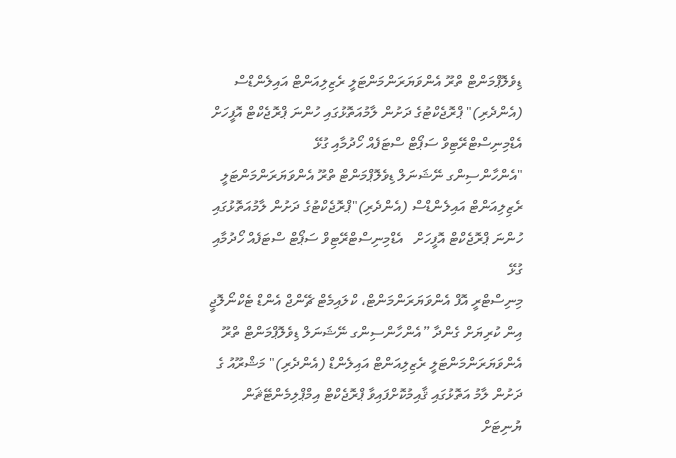ޑިވެލޮޕްމަންޓް ތްރޫ އެންވަޔަރަންމަންޓަލީ ރެޒިލިއަންޓް އައިލެންޑްސް (އެންދެރި)" ޕްރޮޖެކްޓުގެ ދަށުން ލާމުއަތޮޅުގައި ހުންނަ ޕްރޮޖެކްޓް އޮފީހަށް އެޑްމިނިސްޓްރޭޓިވް ސަޕޯޓް ސްޓަފެއް ހޯދުމާއި ގުޅޭ
"އެންހާންސިންގ ނޭޝަނަލް ޑިވެލޮޕްމަންޓް ތްރޫ އެންވަޔަރަންމަންޓަލީ ރެޒިލިއަންޓް އައިލެންޑްސް (އެންދެރި)"ޕްރޮޖެކްޓުގެ ދަށުން ލާމުއަތޮޅުގައި ހުންނަ ޕްރޮޖެކްޓް އޮފީހަށް   އެޑްމިނިސްޓްރޭޓިވް ސަޕޯޓް ސްޓަފެއް ހޯދުމާއި ގުޅޭ
މިނިސްޓްރީ އޮފް އެންވަޔަރަންމަންޓް، ކްލައިމެޓް ޗޭންޖް އެންޑް ޓެކްނޯލޮޖީ އިން ކުރިޔަށް ގެންދާ ”އެންހާންސިންގ ނޭޝަނަލް ޑިވެލޮޕްމަންޓް ތްރޫ އެންވަޔަރަންމަންޓަލީ ރެޒިލިއަންޓް އައިލެންޑް (އެންދެރި)" މަޝްރޫއު ގެ ދަށުން ލާމު އަތޮޅުގައި ޤާއިމުކޮށްފައިވާ ޕްރޮޖެކްޓް އިމްޕްލިމެންޓޭޘަން ޔުނިޓަށް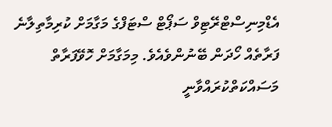އެޑްމިނިސްޓްރޭޓިވް ސަޕޯޓް ސްޓަފްގެ މަގާމަށް ކުރިމާތިލާނެ ފަރާތެއް ހޯދަން ބޭނުންވެއެވެ. މިމަގާމަށް ހޮވޭފަރާތް މަސައްކަތްކުރައްވާނީ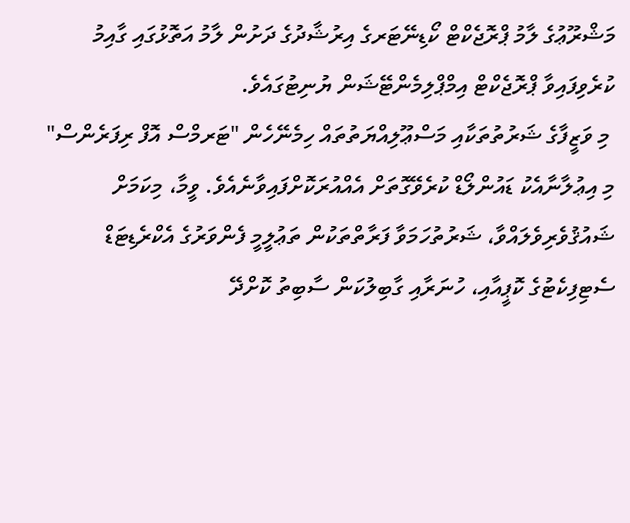މަޝްރޫޢުގެ ލާމު ޕްރޮޖެކްޓް ކޯޑިނޭޓަރގެ އިރުޝާދުގެ ދަށުން ލާމު އަތޮޅުގައި ގާއިމު ކުރެވިފައިވާ ޕްރޮޖެކްޓް އިމްޕްލިމެންޓޭޝަން ޔުނިޓުގައެވެ.
 މި ވަޒީފާގެ ޝަރުތުތަކާއި މަސްޢޫލިއްޔަތުތައް ހިމެނޭހެން "ޓަރމްސް އޮފް ރިފަރެންސް" މި އިޢުލާނާއެކު ޑައުންލޯޑް ކުރެވޭގޮތަށް އެއްއުރަކޮށްފައިވާނެއެވެ. ވީމާ، މިކަމަށް ޝައުޤުވެރިވެލައްވާ، ޝަރުތުހަމަވާ ފަރާތްތަކުން ތަޢުލީމީ ފެންވަރުގެ އެކްރެޑިޓަޑް ސެޓިފިކެޓުގެ ކޮޕީއާއި، ހުނަރާއި ގާބިލުކަން ސާބިތު ކޮށްދޭ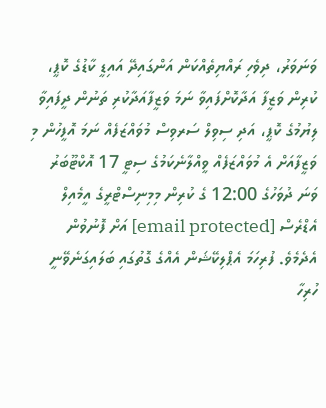ވަނަވަރު، ދިވެހި ރައްޔިތެއްކަން އަންގައިދޭ އައިޑީ ކާޑުގެ ކޮޕީ، ކުރިން ވަޒީފާ އަދާކޮށްފައިވާ ނަމަ ވަޒީފާއަދާކުރި ތަނުން ދީފައިވާ ލިޔުމުގެ ކޮޕީ، އަދި ސިވިލް ސަރވިސް މުވައްޒަފެއް ނަމަ އޮފީހުން މި ވަޒީފާއަށް އެ މުވައްޒަފެއް ވީއްލާނެކަމުގެ ސިޓީ 17 އޮކްޓޫބަރު ވަނަ ދުވަހުގެ 12:00 ގެ ކުރިން މިމިނިސްޓްރީގެ އީމެއިލް އެޑްރެސް [email protected] އަށް ފޮނުވުން އެދެމެވެ. ފުރިހަމަ އެޕްލިކޭޝަން އެއްގެ ގޮތުގައި ބަލައިގަނެވޭނީ ހުރިހާ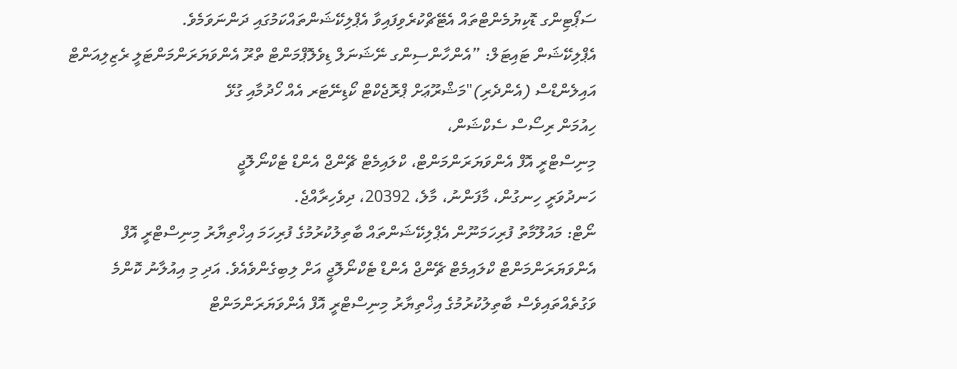ސަޕޯޓިންގ ޑޮކިޔުމެންޓްތައް އެޓޭޗްކުރެވިފައިވާ އެޕްލިކޭޝަންތައްކަމުގައި ދަންނަވަމެވެ.
އެޕްލިކޭޝަން ޓައިޓަލް: ”އެންހާންސިންގ ނޭޝަނަލް ޑިވެލޮޕްމަންޓް ތްރޫ އެންވަޔަރަންމަންޓަލީ ރެޒިލިއަންޓް އައިލެންޑްސް (އެންދެރި)"މަޝްރޫޢަށް ޕްރޮޖެކްޓް ކޯޑިނޭޓަރ އެއް ހޯދުމާއި ގުޅޭ
ހިއުމަން ރިސޯސް ސެކްޝަން،
މިނިސްޓްރީ އޮފް އެންވަޔަރަންމަންޓް، ކްލައިމެޓް ޗޭންޖް އެންޑް ޓެކްނޯލޮޖީ
ހަނދުވަރީ ހިނގުން، މާފަންނު، މާލެ، 20392، ދިވެހިރާއްޖެ.
ނޯޓް: މައުލޫމާތު ފުރިހަމަނޫން އެޕްލިކޭޝަންތައް ބާތިލުކުރުމުގެ ފުރިހަމަ އިޚްތިޔާރު މިނިސްޓްރީ އޮފް އެންވަޔަރަންމަންޓް ކްލައިމެޓް ޗޭންޖް އެންޑް ޓެކްނޯލޮޖީ އަށް ލިބިގެންވެއެވެ. އަދި މި އިއުލާނު ކޮންމެ ވަގުތެއްތައިވެސް ބާތިލުކުރުމުގެ އިޚްތިޔާރު މިނިސްޓްރީ އޮފް އެންވަޔަރަންމަންޓް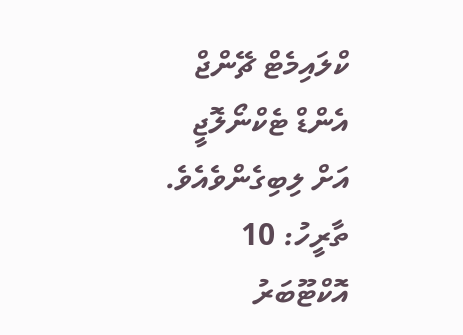ކްލައިމެޓް ޗޭންޖް އެންޑް ޓެކްނޯލޮޖީ އަށް ލިބިގެންވެއެވެ.
ތާރީހު: 10 އޮކްޓޫބަރު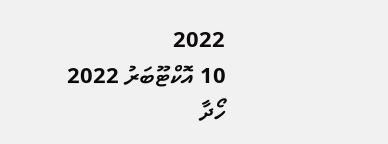2022
10 އޮކްޓޫބަރު 2022
ހޯދާ